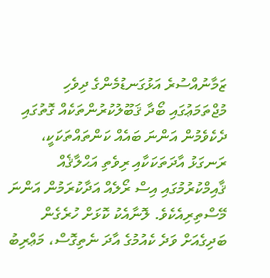ޒަމާނުއްސުރެ އަޅުގަނޑުމެންގެ ދިވެހި މުޖްތަމަޢުގައި ބޯދާ ޤަބޫލުކުރުންތަކެއް ގޮތުގައި ދެކެވެމުން އަންނަ ބައެއް ކަންތައްތަކަކީ، ރަނގަޅު އާދަތަކަކާއި ރިވެތި އަޙްލާޤެއް ޤާއިމްކުރުމުގައި އިސް ރޯލެއް އަދާކުރަމުން އަންނަ މޭސްތިރިއެކެވެ. ލޮނާއެކު ކޮޅަށް ހުރެގެން ބަދިގެއަށް ވަދެ ކެއުމުގެ އާދަ ނެތިގޮސް، މަޢްރިބު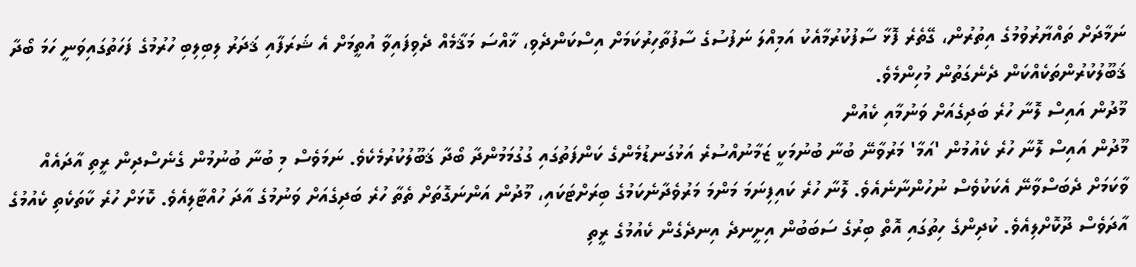ނަމާދަށް ތައްޔާރުވުމުގެ އިތުރުން، ގޭތެރެ ފޮޅާ ސާފުކުރުމާއެކު އަމިއްލަ ނަފުސުގެ ސާފުތާހިރުކަމަށް އިސްކަންދެވި، ޚާއްސަ މަޤާމެއް ދެވިފައިވާ އުތީމަށް އެ ޝަރަފާއި ޤަދަރު ލިބިލިބި ހުރުމުގެ ފަހަތުގައިވަނީ ހަމަ ބޯދާ ޤަބޫލުކުރުންތަކެއްކަން ދެނެގަތުން މުހިންމެވެ.
މޫދުން އައިސް ލޮނާ ހުރެ ބަދިގެއަށް ވަނުމާއި ކެއުން
މޫދުން އައިސް ލޮނާ ހުރެ ކެއުމުން 'އަމާ' މަރުވާނޭ ބުނާ ބުނުމަކީ ޒަމާނުއްސުރެ އަޅުގަނޑުމެންގެ ކަންފަތުގައި ގުގުމަމުންދާ ބޯދާ ޤަބޫލުކުރުމެކެވެ. ނަމަވެސް މި ބުނާ ބުނުމުން ގެނެސްދިން ރީތި އާދައެއް ވާކަމަށް ދެބަސްވާނޭ އެކަކުވެސް ނުހުންނާނެއެވެ. ލޮނާ ހުރެ ކައިފިނަމަ މަންމަ މަރުވެދާނެކަމުގެ ބިރަށްޓަކައި، މޫދުން އަންނަގޮތަށް ތެތާ ހުރެ ބަދިގެއަށް ވަނުމުގެ އާދަ ހުއްޓާލިއެވެ. ކޮޅަށް ހުރެ ކާތަކެތި ކެއުމުގެ އާދަވެސް ދޫކޮށްލިއެވެ. ކުދިންގެ ހިތުގައި އޮތް ބިރުގެ ސަބަބުން އިށީނދެ އިނދެގެން ކެއުމުގެ ރީތި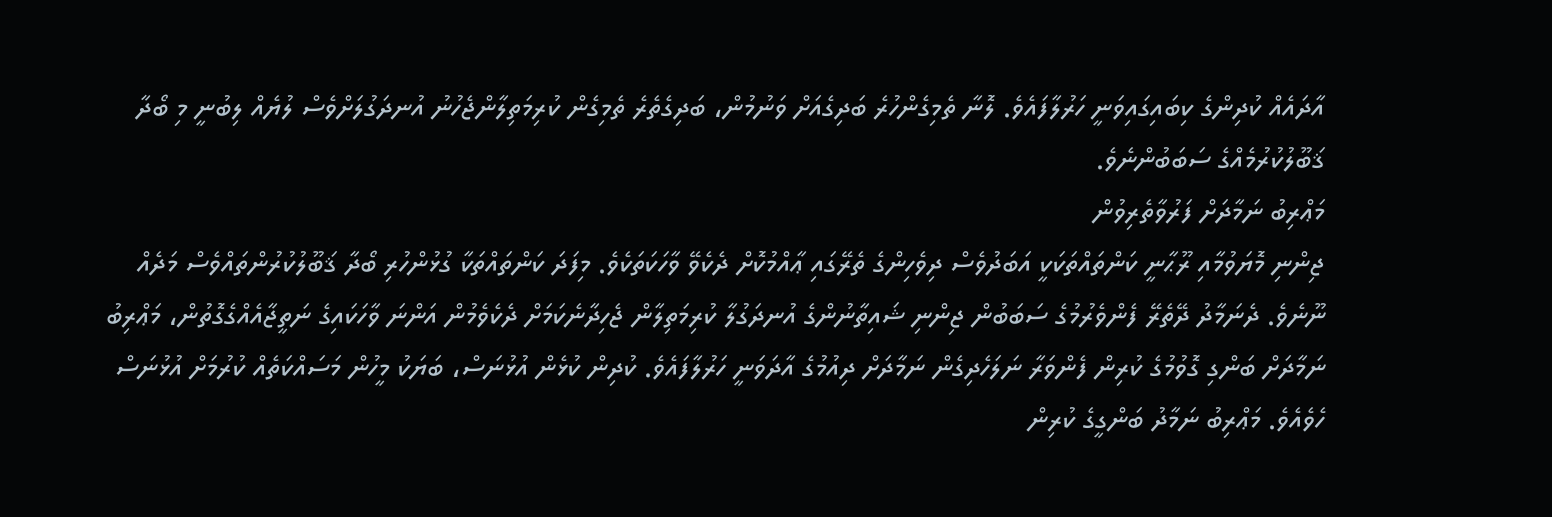އާދައެއް ކުދިންގެ ކިބައިގައިވަނީ ހަރުލާފައެވެ. ލޮނާ ތެމިގެންހުރެ ބަދިގެއަށް ވަނުމުން، ބަދިގެތެރެ ތެމިގެން ކުރިމަތިލާންޖެހުނު އުނދަގުލަށްވެސް ލުޔެއް ލިބުނީ މި ބޯދާ ޤަބޫލުކުރުމެއްގެ ސަބަބުންނެވެ.
މަޢްރިބު ނަމާދަށް ފަރުވާތެރިވުން
ޖިންނި މޮޔަވުމާއި ރޫޙާނީ ކަންތައްތަކަކީ އަބަދުވެސް ދިވެހިންގެ ތެރޭގައި ޢާއްމުކޮށް ދެކެވޭ ވާހަކަތަކެވެ. މިފަދަ ކަންތައްތަކާ ގުޅުންހުރި ބޯދާ ޤަބޫލުކުރުންތައްވެސް މަދެއް ނޫނެވެ. ދެނަމާދު ދޭތެރޭ ފެންވެރުމުގެ ސަބަބުން ޖިންނި ޝައިތާނުންގެ އުނދަގުލާ ކުރިމަތިލާން ޖެހިދާނެކަމަށް ދެކެވެމުން އަންނަ ވާހަކައިގެ ނަތީޖާއެއްގެގޮތުން، މަޢްރިބު ނަމާދަށް ބަންގި ގޮވުމުގެ ކުރިން ފެންވަރާ ނަލަހެދިގެން ނަމާދަށް ދިއުމުގެ އާދަވަނީ ހަރުލާފައެވެ. ކުދިން ކުޅެން އުޅުނަސް، ބަޔަކު މީހުން މަސައްކަތެއް ކުރުމަށް އުޅުނަސް ހެވެއެވެ. މަޢްރިބު ނަމާދު ބަންގީގެ ކުރިން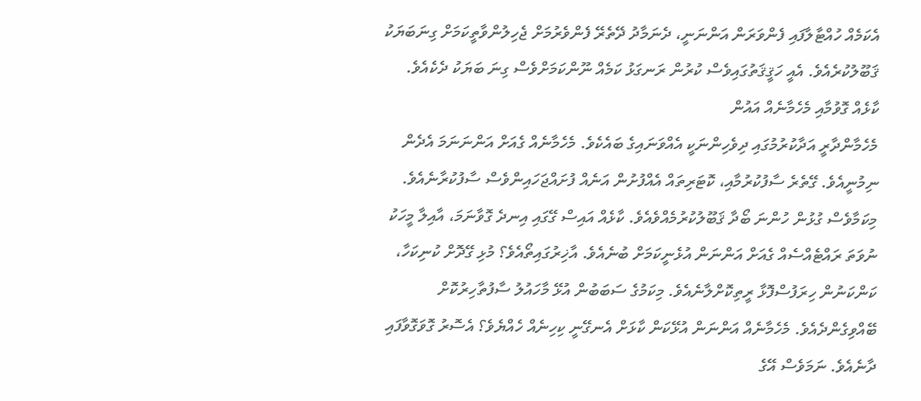އެކަމެއް ހުއްޓާލާފައި ފެންވަރަން އަންނަނީ، ދެނަމާދު ދޭތެރޭ ފެންވެރުމަށް ޖެހިލުންވާތީކަމަށް ގިނަބަޔަކު ޤަބޫލުކުރެއެވެ. އެއީ ހަޤީޤަތުގައިވެސް ކުރުން ރަނގަޅު ކަމެއް ނޫންކަމަށްވެސް ގިނަ ބަޔަކު ދެކެއެވެ.
ކާޅެއް ގޮވުމާއި މެހެމާނެއް އައުން
މެހެމާންދާރީ އަދާކުރުމުގައި ދިވެހިންނަކީ އެއްވަނައިގެ ބައެކެވެ. މެހެމާނެއް ގެއަށް އަންނަނަމަ އެދެން ނިމުނީއެވެ. ގޭތެރެ ސާފުކުރުމާއި، ކޮޓަރިތައް އެއްފުށުން އަނެއް ފުށައްޖަހައިންވެސް ސާފުކުރާނެއެވެ. މިކަމާވެސް ގުޅުން ހުންނަ ބޯދާ ޤަބޫލުކުރުމެއްވެއެވެ. ކާޅެއް އައިސް ގޭގައި އިނދެ ގޮވާނަމަ، އާއިލާ މީހަކު ނުވަތަ ރައްޓެއްސެއް ގެއަށް އަންނަން އުޅެނީކަމަށް ބުނެއެވެ. އާޚިރުގައިތޯއެވެ؟ މުޅި ގޭދޮށް ކުނިކަހާ، ކަންކަނުން ހިރަފުސްފޮޅާ ރީތިކޮށްލާނެއެވެ. މިކަމުގެ ސަބަބުން އުޅޭ މާހައުލު ސާފުތާހިރުކޮށް ބޭއްވިގެންދެއެވެ. މެހެމާނެއް އަންނަން އުޅޭކަން ކާޅަށް އެނގޭނީ ކިހިނެއް ހެއްޔެވެ؟ އެސޮރު ގޮވަގޮވާފައި ދާނެއެވެ. ނަމަވެސް އޭގެ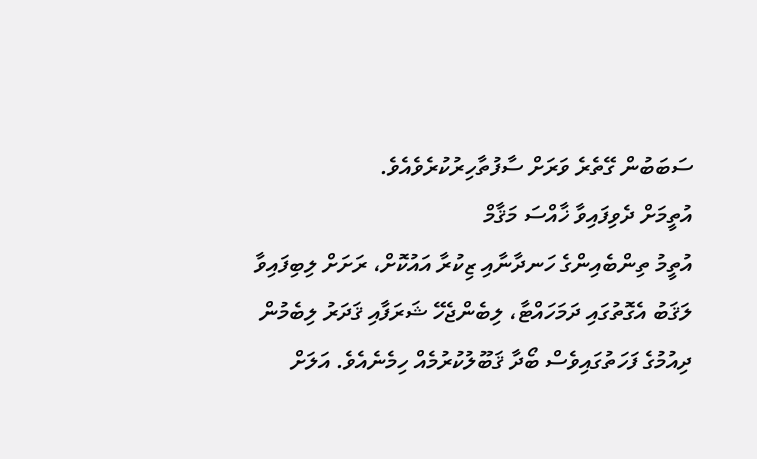ސަބަބުން ގޭތެރެ ވަރަށް ސާފުތާހިރުކުރެވެއެވެ.
އުތީމަށް ދެވިފައިވާ ޚާއްސަ މަޤާމް
އުތީމު ތިންބެއިންގެ ހަނދާނާއި ޒިކުރާ އައުކޮށް، ރަށަށް ލިބިފައިވާ ލަޤަބު އެގޮތުގައި ދަމަހައްޓާ، ލިބެންޖެހޭ ޝަރަފާއި ޤަދަރު ލިބެމުން ދިއުމުގެ ފަހަތުގައިވެސް ބޯދާ ޤަބޫލުކުރުމެއް ހިމެނެއެވެ. އަލަށް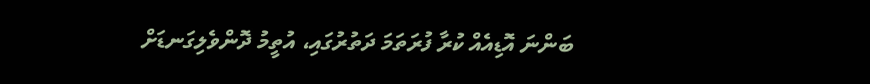ބަންނަ އޮޑިއެއް ކުރާ ފުރަތަމަ ދަތުރުގައި، އުތީމު ދޮންވެލިގަނޑަށް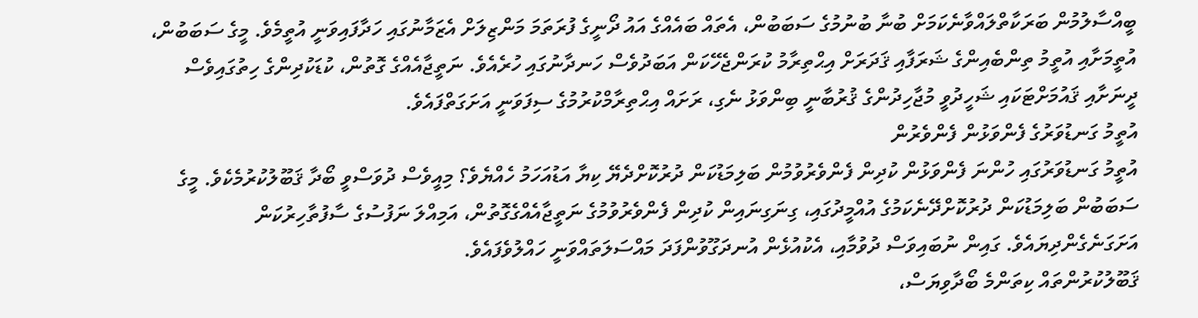ބީއްސާލުމުން ބަރަކާތްލައްވާނެކަމަށް ބުނާ ބުނުމުގެ ސަބަބުން، އެތައް ބައެއްގެ އައު ދޯނީގެ ފުރަތަމަ މަންޒިލަށް އެޒަމާނުގައި ހަދާފައިވަނީ އުތީމެވެ. މީގެ ސަބަބުން، އުތީމަށާއި އުތީމު ތިންބެއިންގެ ޝަރަފާއި ޤަދަރަށް އިޙްތިރާމު ކުރަންޖެހޭކަން އަބަދުވެސް ހަނދާނުގައި ހުރެއެވެ. ނަތީޖާއެއްގެ ގޮތުން، ކުޑަކުދިންގެ ހިތުގައިވެސް ދީނަށާއި ޤައުމަށްޓަކައި ޝަހީދުވީ މުޖާހިދުންގެ ޤުރުބާނީ ބިންވަޅު ނެގި، ރަށައް އިޙްތިރާމްކުރުމުގެ ސިފަވަނީ އަށަގަތްފައެވެ.
އުތީމު ގަނޑުވަރުގެ ފެންވަޅުން ފެންވެރުން
އުތީމު ގަނޑުވަރުގައި ހުންނަ ފެންވަޅުން ކުދިން ފެންވެރުވުމުން ބަލިމަޑުކަން ދުރުކޮށްދެޔޭ ކިޔާ އަޑުއަހަމު ހެއްޔެވެ؟ މިއީވެސް ދުވަސްވީ ބޯދާ ޤަބޫލުކުރުމެކެވެ. މީގެ ސަބަބުން ބަލިމަޑުކަން ދުރުކޮށްދޭނެކަމުގެ އުއްމީދުގައި، ގިނަގިނައިން ކުދިން ފެންވެރުވުމުގެ ނަތީޖާއެއްގެގޮތުން، އަމިއްލަ ނަފުސުގެ ސާފުތާހިރުކަން އަށަގަނެގެންދިޔައެވެ. ގައިން ނުބައިވަސް ދުވުމާއި، އެކުއުޅެން އުނދަގޫވުންފަދަ މައްސަލަތައްވަނީ ހައްލުވެފައެވެ.
ޤަބޫލުކުރުންތައް ކިތަންމެ ބޯދާވިޔަސް،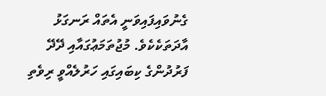ގެނުވައިފައިވަނީ އެތައް ރަނގަޅު އާދަތަކެކެވެ. މުޖުތަމަޢުގައާއި ދޭދޭ ފަރުދުންގެ ކިބައިގައި ހަރުލެއްވީ ރިވެތި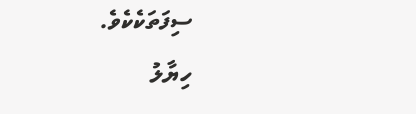ސިފަތަކެކެވެ.
ހިޔާލު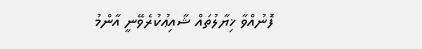ފޮނުއްވާ ޚިޔާލުތައް ޝާއިޢުކުރެވޭނީ އާންމު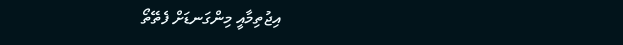އިޖުތިމާއީ މިންގަނޑަށް ފެތޭތޯ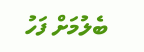ބެލުމަށް ފަހު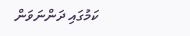ކަމުގައި ދަންނަވަން